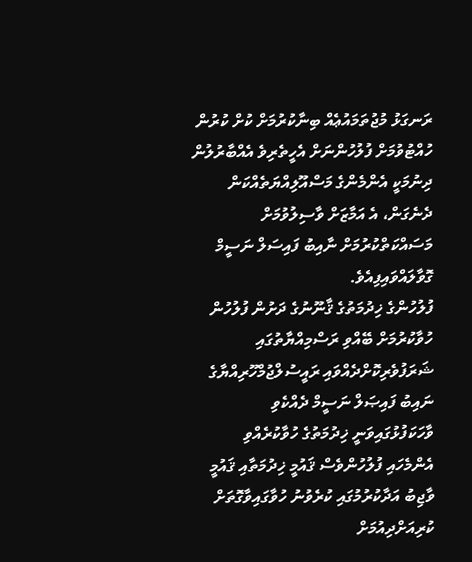ރަނގަޅު މުޖުތަމައުޢެއް ބިނާކުރުމަށް ކުށް ކުރުން ހުއްޓުވުމަށް ފުލުހުންނަށް އެހީތެރިވެ އެއްބާރުލުން ދިނުމަކީ އެންމެންގެ މަސްއޫލިއްޔަތެއްކަން ދެނެގަން، އެ އަމާޒަށް ވާސިލުވުމަށް މަސައްކަތްކުރުމަށް ނާއިބު ފައިސަލް ނަސީމް ގޮވާލައްވައިފިއެވެ.
ފުލުހުންގެ ޚިދުމަތުގެ ޤާނޫނުގެ ދަށުން ފުލުހުން ހުވާކުރުމަށް ބޭއްވި ރަސްމިއްޔާތުގައި ޝަރަފުވެރިކޮށްދެއްވައި ރައީސުލްޖުމްހޫރިއްޔާގެ ނައިބު ފައިޞަލް ނަސީމް ދެއްކެވި ވާހަކަފުޅުގައިވަނީ ޚިދުމަތުގެ ހުވާކުރެއްވި އެންމެހައި ފުލުހުންވެސް ޤައުމީ ޚިދުމަތާއި ޤައުމީ ވާޖިބު އަދާކުރުމުގައި ކުރެވުނު ހުވާގައިވާގޮތަށް ކުރިއަށްދިއުމަށް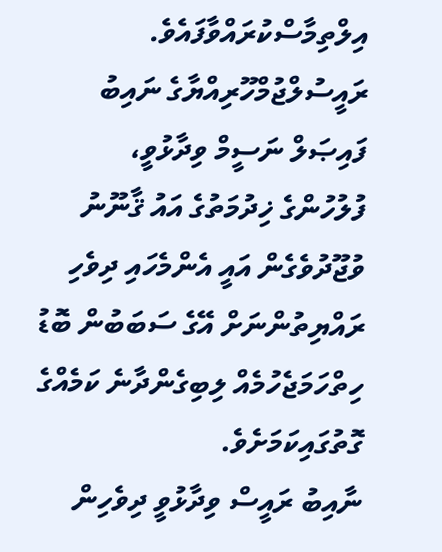އިލްތިމާސްކުރައްވާފައެވެ.
ރައީސުލްޖުމްހޫރިއްޔާގެ ނައިބު ފައިޞަލް ނަސީމް ވިދާޅުވީ، ފުލުހުންގެ ޚިދުމަތުގެ އައު ޤާނޫނު ވުޖޫދުވެގެން އައީ އެންމެހައި ދިވެހި ރައްޔިތުންނަށް އޭގެ ސަބަބުން ބޮޑު ހިތްހަމަޖެހުމެއް ލިބިގެންދާނެ ކަމެއްގެ ގޮތުގައިކަމަށެވެ.
ނާއިބު ރައީސް ވިދާޅުވީ ދިވެހިން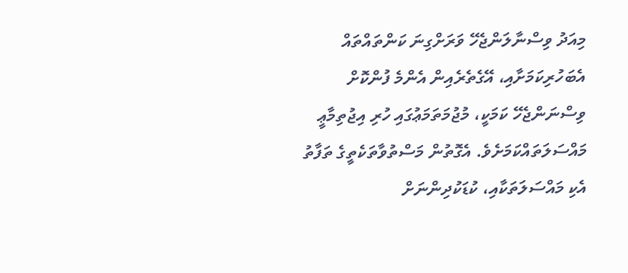މިއަދު ވިސްނާލަންޖެހޭ ވަރަށްގިނަ ކަންތައްތައް އެބަހުރިކަމަށާއި، އޭގެތެރެއިން އެންމެ ފުންކޮށް ވިސްނަންޖެހޭ ކަމަކީ، މުޖުމަތަމަޢުގައި ހުރި އިޖުތިމާޢީ މައްސަލަތައްކަމަށެވެ. އެގޮތުން މަސްތުވާތަކެތީގެ ތަފާތު އެކި މައްސަލަތަކާއި، ކުޑަކުދިންނަށް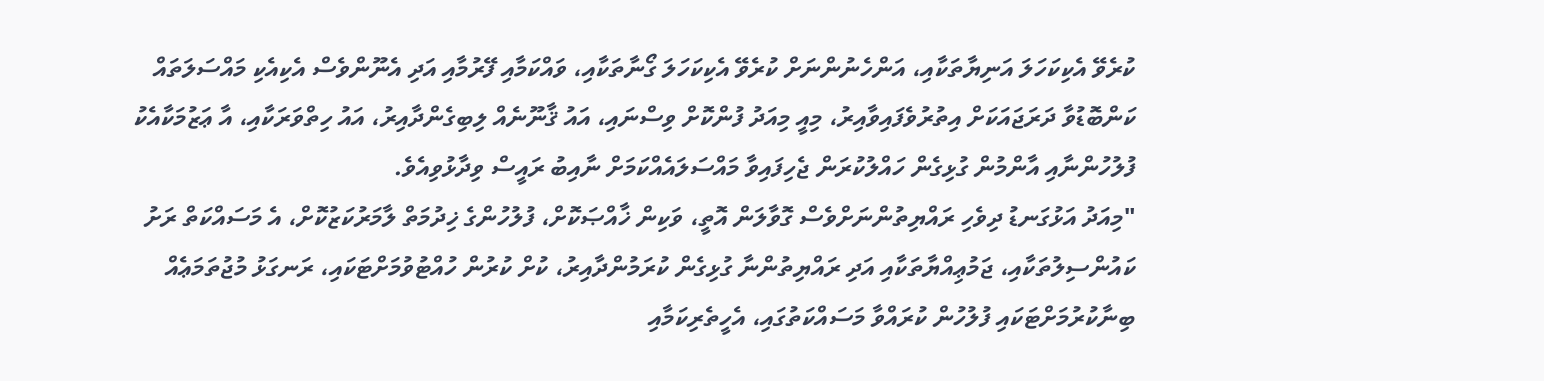ކުރެވޭ އެކިކަހަލަ އަނިޔާތަކާއި، އަންހެނުންނަށް ކުރެވޭ އެކިކަހަލަ ގޯނާތަކާއި، ވައްކަމާއި ފޭރުމާއި އަދި އެނޫންވެސް އެކިއެކި މައްސަލަތައް ކަންބޮޑުވާ ދަރަޖައަކަށް އިތުރުވެފައިވާއިރު، މިއީ މިއަދު ފުންކޮށް ވިސްނައި، އައު ޤާނޫނެއް ލިބިގެންދާއިރު، އައު ހިތްވަރަކާއި، އާ ޢަޒުމަކާއެކު ފުލުހުންނާއި އާންމުން ގުޅިގެން ހައްލުކުރަން ޖެހިފައިވާ މައްސަލައެއްކަމަށް ނާއިބު ރައީސް ވިދާޅުވިއެވެ.
"މިއަދު އަޅުގަނޑު ދިވެހި ރައްޔިތުންނަށްވެސް ގޮވާލަން އޮތީ، ވަކިން ޚާއްޞަކޮށް، ފުލުހުންގެ ޚިދުމަތް ލާމަރުކަޒުކޮށް، އެ މަސައްކަތް ރަށު ކައުންސިލުތަކާއި، ޖަމުޢިއްޔާތަކާއި އަދި ރައްޔިތުންނާ ގުޅިގެން ކުރަމުންދާއިރު، ކުށް ކުރުން ހުއްޓުވުމަށްޓަކައި، ރަނގަޅު މުޖުތަމަޢެއް ބިނާކުރުމަށްޓަކައި ފުލުހުން ކުރައްވާ މަސައްކަތުގައި، އެހީތެރިކަމާއި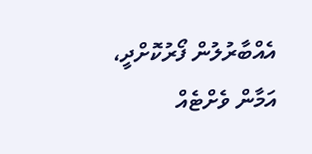އެއްބާރުލުން ފޯރުކޮށްދީ، އަމާން ވެށްޓެއް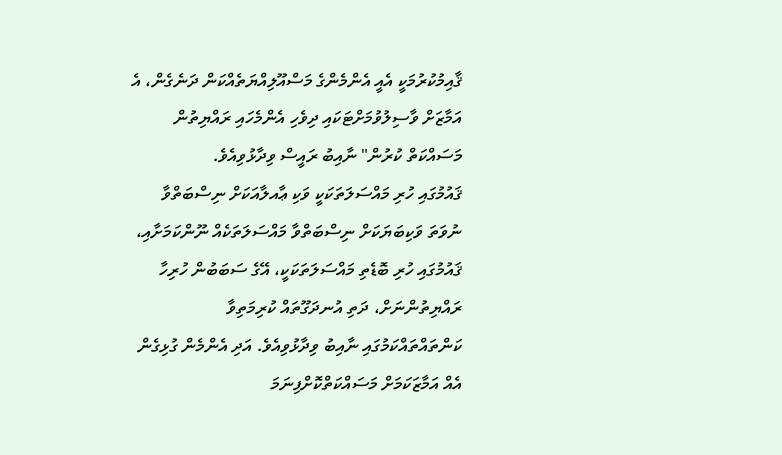ޤާއިމުކުރުމަކީ އެއީ އެންމެންގެ މަސްއޫލިއްޔަތެއްކަން ދަނެގެން، އެ އަމާޒަށް ވާސިލުވުމަށްޓަކައި ދިވެހި އެންމެހައި ރައްޔިތުން މަސައްކަތް ކުރުން" ނާއިބު ރައީސް ވިދާޅުވިއެވެ.
ޤައުމުގައި ހުރި މައްސަލަތަކަކީ ވަކި ޢާއލާއަކަށް ނިސްބަތްވާ ނުވަތަ ވަކިބަޔަކަށް ނިސްބަތްވާ މައްސަލަތަކެއް ނޫންކަމަށާއި، ޤައުމުގައި ހުރި ބޮޑެތި މައްސަލަތަކަކީ، އޭގެ ސަބަބުން ހުރިހާ ރައްޔިތުންނަށް، ދަތި އުނދަގޫތައް ކުރިމަތިވާ ކަންތައްތައްކަމުގައި ނާއިބު ވިދާޅުވިއެވެ. އަދި އެންމެން ގުޅިގެން އެއް އަމާޒަކަމަށް މަސައްކަތްކޮށްފިނަމަ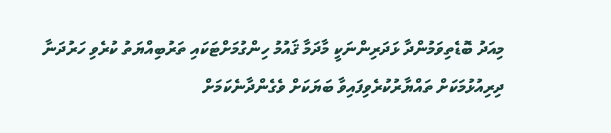މިއަދު ބޮޑެތިވަމުންދާ ޅަދަރިންނަކީ މާދަމާ ޤައުމު ހިންގުމަށްޓަކައި ތަރުބިއްޔަތު ކުރެވި ހަރުދަނާ ދިރިއުޅުމަކަށް ތައްޔާރުކުރެވިފައިވާ ބަޔަކަށް ވެގެންދާނެކަމަށް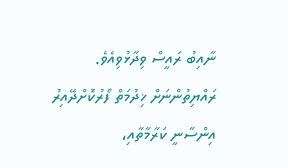ނާއިބު ރައީސް ވިދާޅުވިއެވެ.
ރައްޔިތުންނަށް ޚިދުމަތް ފޯރުކޮށްދޭއިރު އިންސާނީ ކަރާމާތާއި،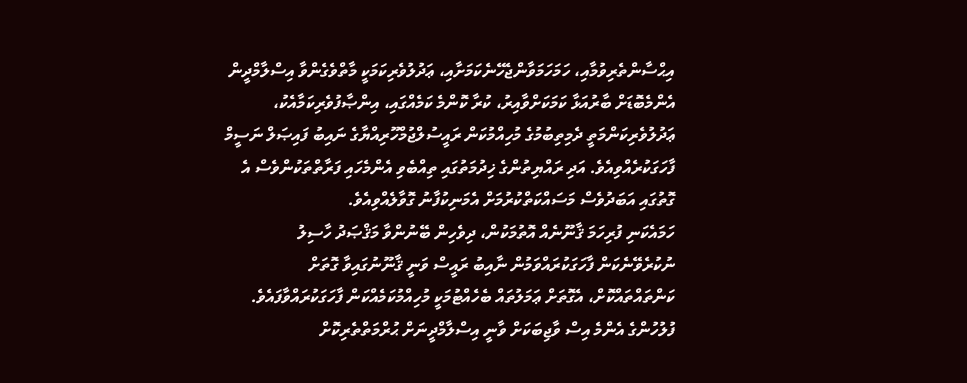އިޙްސާންތެރިވުމާއި، ހަމަހަމަވާންޖެހޭނެކަމަށާއި، ޢަދުލުވެރިކަމަކީ މާތްވެގެންވާ އިސްލާމްދީން އެންމެބޮޑަށް ބާރުއަޅާ ކަމަކަށްވާއިރު، ކުރާ ކޮންމެ ކަމެއްގައި، އިންޞާފުވެރިކަމާއެކު، ޢަދުލުވެރިކަންމަތީ ދެމިތިބުމުގެ މުހިއްމުކަން ރައީސުލްޖުމްހޫރިއްޔާގެ ނައިބު ފައިޞަލް ނަސީމް ފާހަގަކުރެއްވިއެވެ. އަދި ރައްޔިތުންގެ ޚިދުމަތުގައި ތިއްބެވި އެންމެހައި ފަރާތްތަކުންވެސް އެ ގޮތުގައި އަބަދުވެސް މަސައްކަތްކުރުމަށް އެމަނިކުފާނު ގޮވާލެއްވިއެވެ.
ހަމައެކަނި ފުރިހަމަ ޤާނޫނެއް އޮތުމަކުން، ދިވެހިން ބޭނުންވާ މަޤްޞަދު ހާސިލު ނުކުރެވޭނެކަން ފާހަގަކުރައްވަމުން ނާއިބު ރައީސް ވަނީ ޤާނޫނުގައިވާ ގޮތަށް ކަންތައްތައްކޮށް، އެގޮތަށް ޢަމަލުތައް ބެހެއްޓުމަކީ މުހިއްމުކަމެއްކަން ފާހަގަކުރައްވާފައެވެ.
ފުލުހުންގެ އެންމެ އިސް ވާޖިބަކަށް ވާނީ އިސްލާމްދީނަށް ޙުރްމަތްތެރިކޮށް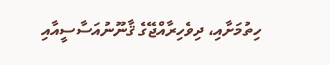ހިތުމަށާއި، ދިވެހިރާއްޖޭގެ ޤާނޫނުއަސާސީއާއި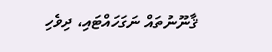ޤާނޫނުތައް ނަގަހައްޓައި، ދިވެހި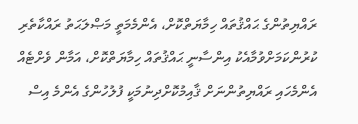ރައްޔިތުންގެ ޙައްޤުތައް ހިމާޔަތްކޮށް، އެންމެމަތީ މަޞްލަޙަތު ރައްކާތެރި ކުރުންކަމަށްވުމާއެކު އިންސާނީ ޙައްޤުތައް ހިމާޔަތްކޮށް، އަމާން ވެށްޓެއް އެންމެހައި ރައްޔިތުންނަށް ޤާއިމުކޮށްދިނުމަކީ ފުލުހުންގެ އެންމެ އިސް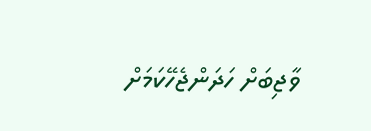ވާޖިބަށް ހަދަންޖެހޭކަމަށް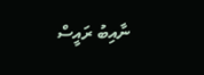ނާއިބު ރައީސް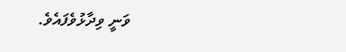ވަނީ ވިދާޅުވެފައެވެ.